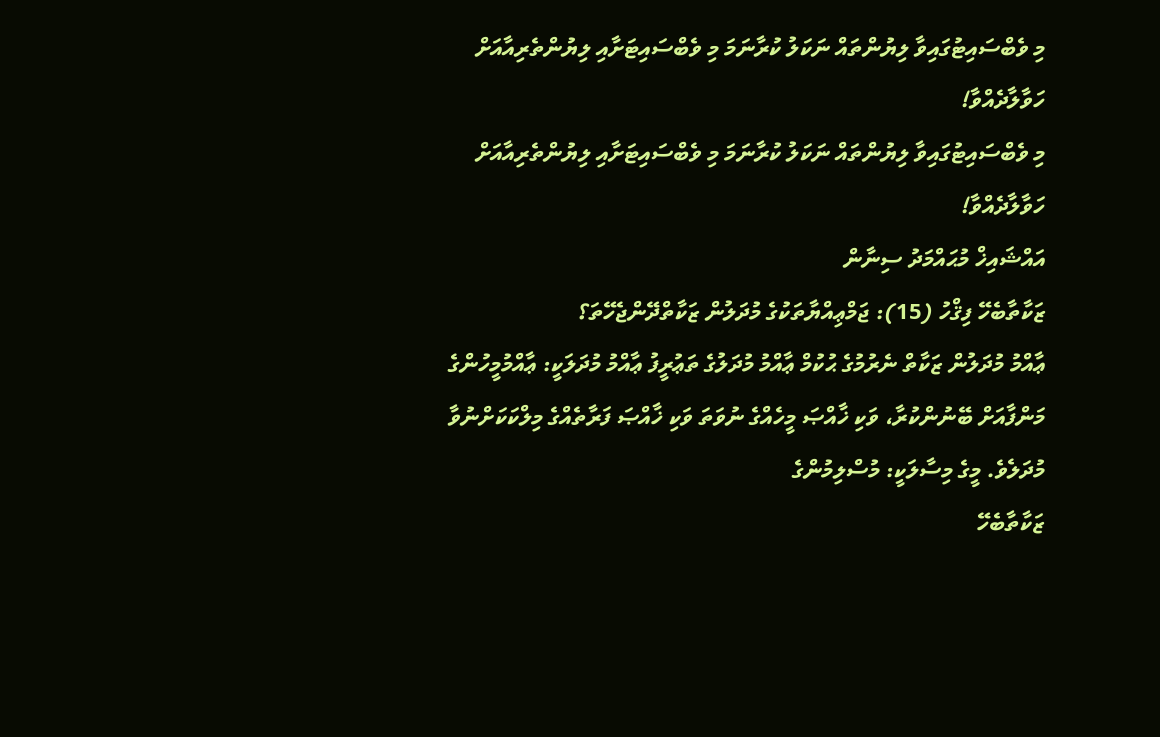މި ވެބްސައިޓުގައިވާ ލިޔުންތައް ނަކަލު ކުރާނަމަ މި ވެބްސައިޓަށާއި ލިޔުންތެރިއާއަށް ހަވާލާދެއްވާ!
މި ވެބްސައިޓުގައިވާ ލިޔުންތައް ނަކަލު ކުރާނަމަ މި ވެބްސައިޓަށާއި ލިޔުންތެރިއާއަށް ހަވާލާދެއްވާ!
އައްޝައިޚް މުޙައްމަދު ސިނާން
ޒަކާތާބެހޭ ފިޤްހު (15): ޖަމްޢިއްޔާތަކުގެ މުދަލުން ޒަކާތްދޭންޖެހޭތަ؟
ޢާއްމު މުދަލުން ޒަކާތް ނެރުމުގެ ޙުކުމް ޢާއްމު މުދަލުގެ ތަޢުރީފު ޢާއްމު މުދަލަކީ: ޢާއްމުމީހުންގެ މަންފާއަށް ބޭނުންކުރާ، ވަކި ޚާއްޞަ މީހެއްގެ ނުވަތަ ވަކި ޚާއްޞަ ފަރާތެއްގެ މިލްކަކަށްނުވާ މުދަލެވެ. މީގެ މިސާލަކީ: މުސްލިމުންގެ
ޒަކާތާބެހޭ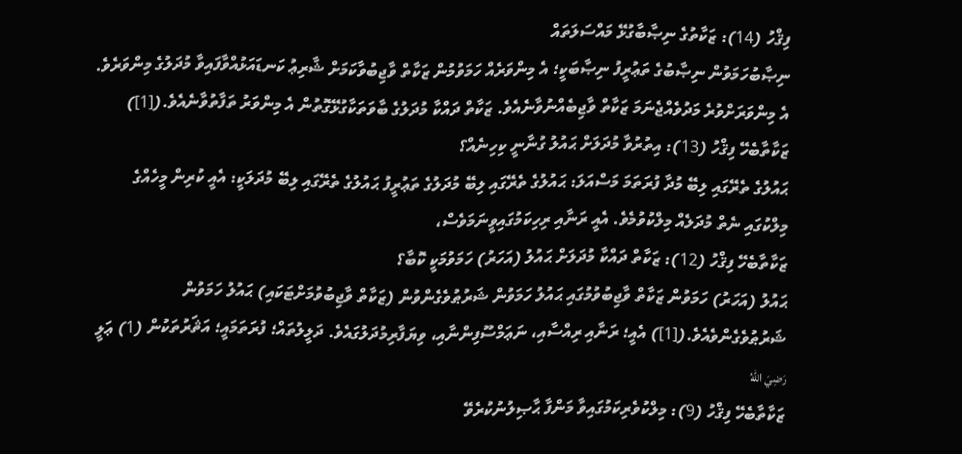ފިޤްހު (14): ޒަކާތުގެ ނިޞާބާގުޅޭ މައްސަލަތައް
ނިޞާބުހަމަވުން ނިޞާބުގެ ތަޢުރީފު ނިޞާބަކީ؛ އެ މިންވަރެއް ހަމަވުމުން ޒަކާތް ވާޖިބުވާކަމަށް ޝާރިޢު ކަނޑައަޅުއްވާފައިވާ މުދަލުގެ މިންވަރެވެ. އެ މިންވަރަށްވުރެ މަދުވެއްޖެނަމަ ޒަކާތް ވާޖިބެއްނުވާނެއެވެ. ޒަކާތް ދައްކާ މުދަލުގެ ބާވަތަކާގުޅޭގޮތުން އެ މިންވަރު ތަފާތުވާނެއެވެ.([1])
ޒަކާތާބެހޭ ފިޤްހު (13): އިތުރުވާ މުދަލަށް ޙައުލު ގުނާނީ ކިހިނެއް؟
ޙައުލުގެ ތެރޭގައި ލިބޭ މުދާ ފުރަތަމަ މަސްއަލަ: ޙައުލުގެ ތެރޭގައި ލިބޭ މުދަލުގެ ތަޢުރީފު ޙައުލުގެ ތެރޭގައި ލިބޭ މުދަލަކީ: އެއީ ކުރިން މީހެއްގެ މިލްކުގައި ނެތް މުދަލެއް މިލްކުވުމެވެ. އެއީ ރަނާއި ރިހިކަމުގައިވީނަމަވެސް،
ޒަކާތާބެހޭ ފިޤްހު (12): ޒަކާތް ދައްކާ މުދަލަށް ޙައުލު (އަހަރު) ހަމަވުމަކީ ކޮބާ؟
ޙައުލު (އަހަރު) ހަމަވުން ޒަކާތް ވާޖިބުވުމުގައި ޙައުލު ހަމަވުން ޝަރުޠުވެގެންވުން (ޒަކާތް ވާޖިބުވުމަށްޓަކައި) ޙައުލު ހަމަވުން ޝަރުޠުވެގެންވެއެވެ.([1]) އެއީ؛ ރަނާއި ރިއްސާއި، ނަޢަމްސޫފިންނާއި، ވިޔަފާރިމުދަލުގައެވެ. ދަލީލުތައް؛ ފުރަތަމައީ؛ އަޘަރުތަކުން (1) ޢަލީ رَضِيَ اللهُ
ޒަކާތާބެހޭ ފިޤްހު (9): މިލްކުވެރިކަމުގައިވާ މަންފާ ޙާޞިލުނުކުރެވޭ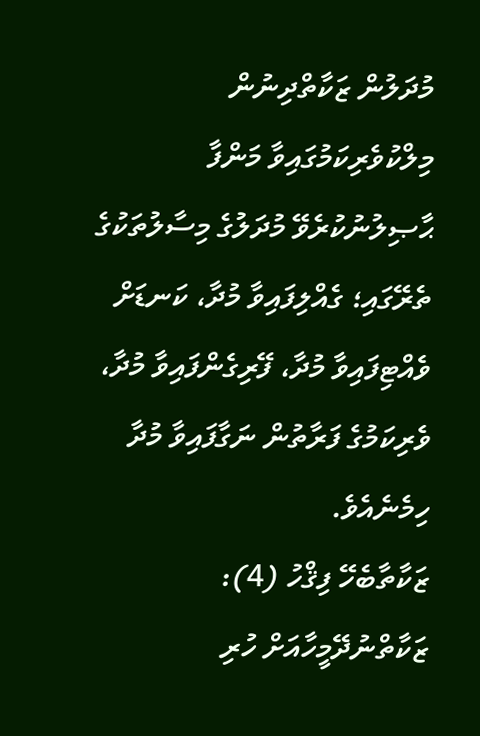މުދަލުން ޒަކާތްދިނުން
މިލްކުވެރިކަމުގައިވާ މަންފާ ޙާޞިލުނުކުރެވޭ މުދަލުގެ މިސާލުތަކުގެ ތެރޭގައި؛ ގެއްލިފައިވާ މުދާ، ކަނޑަށް ވެއްޓިފައިވާ މުދާ، ފޭރިގެންފައިވާ މުދާ، ވެރިކަމުގެ ފަރާތުން ނަގާފައިވާ މުދާ ހިމެނެއެވެ.
ޒަކާތާބެހޭ ފިޤްހު (4): ޒަކާތްނުދޭމީހާއަށް ހުރި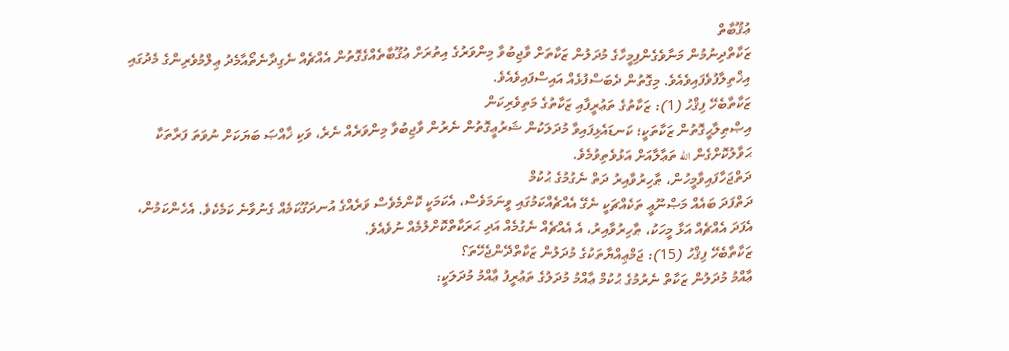ޢުޤޫބާތް
ޒަކާތްދިނުމުން މަނާވެގެންފިމީހާގެ މުދަލުން ޒަކާތަށް ވާޖިބުވާ މިންވަރުގެ އިތުރަށް ޢުޤޫބާތެއްގެގޮތުން އެއްޗެއް ނެގިދާނެތޯއާމެދު ޢިލްމުވެރިންގެ މެދުގައި އިޚްތިލާފުވެފައިވެއެވެ. މިގޮތުން ދެބަސްފުޅެއް އައިސްފައިވެއެވެ.
ޒަކާތާބެހޭ ފިޤްހު (1): ޒަކާތުގެ ތަޢުރީފާއި ޒަކާތުގެ މަތިވެރިކަން
އިޞްޠިލާޙީގޮތުން ޒަކާތަކީ؛ ކަނޑައެޅިފައިވާ މުދަލަކުން ޝަރުޢީގޮތުން ނެރުން ވާޖިބުވާ މިންވަރެއް ނެރެ، ވަކި ޚާއްޞަ ބަޔަކަށް ނުވަތަ ފަރާތަކާ ޙަވާލުކޮށްގެން الله ތަޢާލާއަށް އަޅުވެތިވުމެވެ.
ދަތްޖަހާފައިވާމީހުން، ޠާހިރުވާއިރު ދަތް ނެގުމުގެ ޙުކުމް
ދަތްފަދަ ބައެއް މަޞްނޫޢީ ތަކެއްޗަކީ ނެގޭ އެއްޗެއްކަމުގައި ވީނަމަވެސް، އެކަމަކީ ކޮންމެވެސް ވަރެއްގެ އުނދަގޫކަމެއް ގެނުވާނެ ކަމެކެވެ. އެހެންކަމުން، އެފަދަ އެއްޗެއް އަޅާ މީހަކު، ޠާހިރުވާއިރު، އެ އެއްޗެއް ނެގުމެއް އަދި ޙަރަކާތްކޮށްލުމެއް ނުވެއެވެ.
ޒަކާތާބެހޭ ފިޤްހު (15): ޖަމްޢިއްޔާތަކުގެ މުދަލުން ޒަކާތްދޭންޖެހޭތަ؟
ޢާއްމު މުދަލުން ޒަކާތް ނެރުމުގެ ޙުކުމް ޢާއްމު މުދަލުގެ ތަޢުރީފު ޢާއްމު މުދަލަކީ: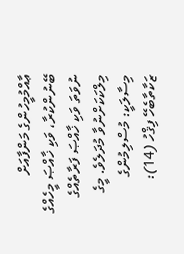ޢާއްމުމީހުންގެ މަންފާއަށް ބޭނުންކުރާ، ވަކި ޚާއްޞަ މީހެއްގެ ނުވަތަ ވަކި ޚާއްޞަ ފަރާތެއްގެ މިލްކަކަށްނުވާ މުދަލެވެ. މީގެ މިސާލަކީ: މުސްލިމުންގެ
ޒަކާތާބެހޭ ފިޤްހު (14):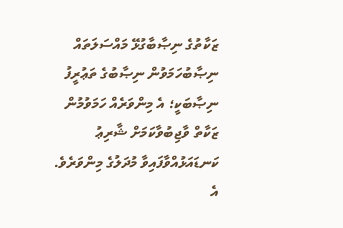ޒަކާތުގެ ނިޞާބާގުޅޭ މައްސަލަތައް
ނިޞާބުހަމަވުން ނިޞާބުގެ ތަޢުރީފު ނިޞާބަކީ؛ އެ މިންވަރެއް ހަމަވުމުން ޒަކާތް ވާޖިބުވާކަމަށް ޝާރިޢު ކަނޑައަޅުއްވާފައިވާ މުދަލުގެ މިންވަރެވެ. އެ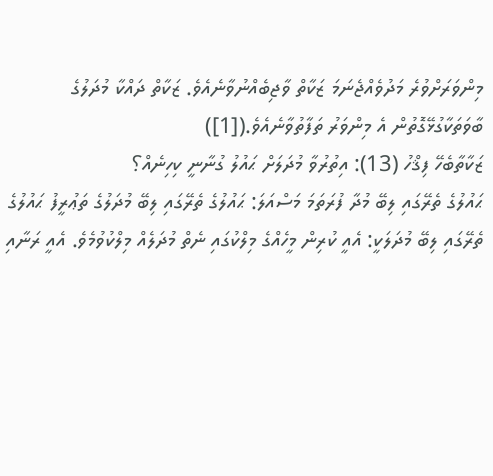މިންވަރަށްވުރެ މަދުވެއްޖެނަމަ ޒަކާތް ވާޖިބެއްނުވާނެއެވެ. ޒަކާތް ދައްކާ މުދަލުގެ ބާވަތަކާގުޅޭގޮތުން އެ މިންވަރު ތަފާތުވާނެއެވެ.([1])
ޒަކާތާބެހޭ ފިޤްހު (13): އިތުރުވާ މުދަލަށް ޙައުލު ގުނާނީ ކިހިނެއް؟
ޙައުލުގެ ތެރޭގައި ލިބޭ މުދާ ފުރަތަމަ މަސްއަލަ: ޙައުލުގެ ތެރޭގައި ލިބޭ މުދަލުގެ ތަޢުރީފު ޙައުލުގެ ތެރޭގައި ލިބޭ މުދަލަކީ: އެއީ ކުރިން މީހެއްގެ މިލްކުގައި ނެތް މުދަލެއް މިލްކުވުމެވެ. އެއީ ރަނާއި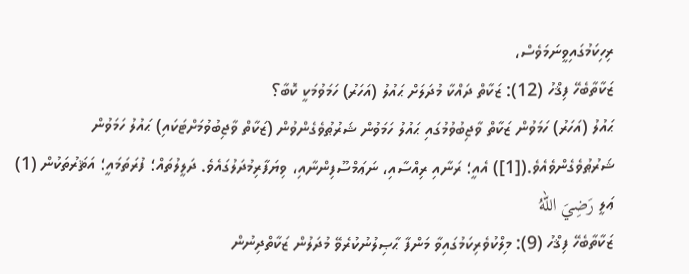ރިހިކަމުގައިވީނަމަވެސް،
ޒަކާތާބެހޭ ފިޤްހު (12): ޒަކާތް ދައްކާ މުދަލަށް ޙައުލު (އަހަރު) ހަމަވުމަކީ ކޮބާ؟
ޙައުލު (އަހަރު) ހަމަވުން ޒަކާތް ވާޖިބުވުމުގައި ޙައުލު ހަމަވުން ޝަރުޠުވެގެންވުން (ޒަކާތް ވާޖިބުވުމަށްޓަކައި) ޙައުލު ހަމަވުން ޝަރުޠުވެގެންވެއެވެ.([1]) އެއީ؛ ރަނާއި ރިއްސާއި، ނަޢަމްސޫފިންނާއި، ވިޔަފާރިމުދަލުގައެވެ. ދަލީލުތައް؛ ފުރަތަމައީ؛ އަޘަރުތަކުން (1) ޢަލީ رَضِيَ اللهُ
ޒަކާތާބެހޭ ފިޤްހު (9): މިލްކުވެރިކަމުގައިވާ މަންފާ ޙާޞިލުނުކުރެވޭ މުދަލުން ޒަކާތްދިނުން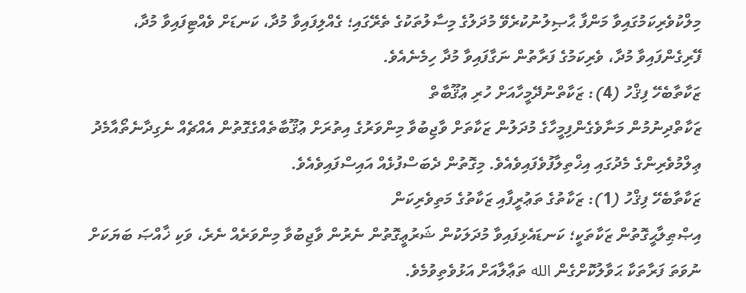މިލްކުވެރިކަމުގައިވާ މަންފާ ޙާޞިލުނުކުރެވޭ މުދަލުގެ މިސާލުތަކުގެ ތެރޭގައި؛ ގެއްލިފައިވާ މުދާ، ކަނޑަށް ވެއްޓިފައިވާ މުދާ، ފޭރިގެންފައިވާ މުދާ، ވެރިކަމުގެ ފަރާތުން ނަގާފައިވާ މުދާ ހިމެނެއެވެ.
ޒަކާތާބެހޭ ފިޤްހު (4): ޒަކާތްނުދޭމީހާއަށް ހުރި ޢުޤޫބާތް
ޒަކާތްދިނުމުން މަނާވެގެންފިމީހާގެ މުދަލުން ޒަކާތަށް ވާޖިބުވާ މިންވަރުގެ އިތުރަށް ޢުޤޫބާތެއްގެގޮތުން އެއްޗެއް ނެގިދާނެތޯއާމެދު ޢިލްމުވެރިންގެ މެދުގައި އިޚްތިލާފުވެފައިވެއެވެ. މިގޮތުން ދެބަސްފުޅެއް އައިސްފައިވެއެވެ.
ޒަކާތާބެހޭ ފިޤްހު (1): ޒަކާތުގެ ތަޢުރީފާއި ޒަކާތުގެ މަތިވެރިކަން
އިޞްޠިލާޙީގޮތުން ޒަކާތަކީ؛ ކަނޑައެޅިފައިވާ މުދަލަކުން ޝަރުޢީގޮތުން ނެރުން ވާޖިބުވާ މިންވަރެއް ނެރެ، ވަކި ޚާއްޞަ ބަޔަކަށް ނުވަތަ ފަރާތަކާ ޙަވާލުކޮށްގެން الله ތަޢާލާއަށް އަޅުވެތިވުމެވެ.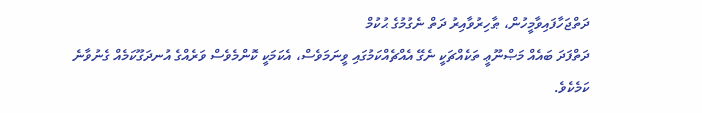ދަތްޖަހާފައިވާމީހުން، ޠާހިރުވާއިރު ދަތް ނެގުމުގެ ޙުކުމް
ދަތްފަދަ ބައެއް މަޞްނޫޢީ ތަކެއްޗަކީ ނެގޭ އެއްޗެއްކަމުގައި ވީނަމަވެސް، އެކަމަކީ ކޮންމެވެސް ވަރެއްގެ އުނދަގޫކަމެއް ގެނުވާނެ ކަމެކެވެ.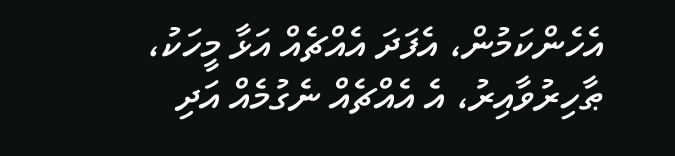އެހެންކަމުން، އެފަދަ އެއްޗެއް އަޅާ މީހަކު، ޠާހިރުވާއިރު، އެ އެއްޗެއް ނެގުމެއް އަދި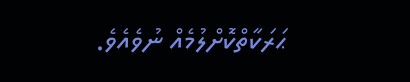ޙަރަކާތްކޮށްލުމެއް ނުވެއެވެ.